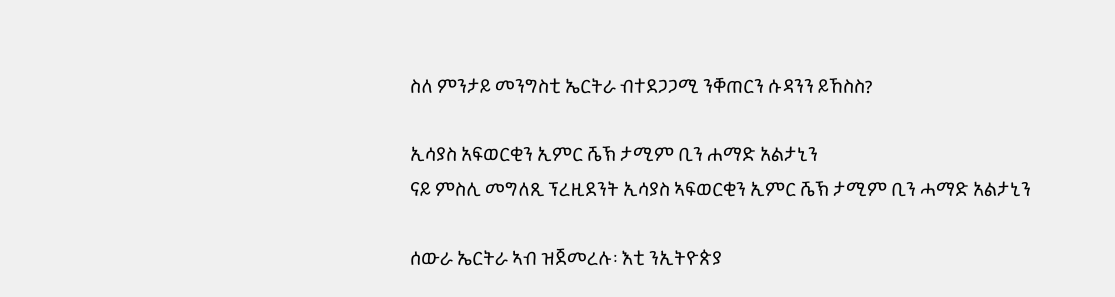ስለ ምንታይ መንግስቲ ኤርትራ ብተደጋጋሚ ንቐጠርን ሱዳንን ይኸስስ?

ኢሳያስ አፍወርቂን ኢምር ሼኽ ታሚም ቢን ሐማድ አልታኒን
ናይ ምስሊ መግለጺ ፕረዚደንት ኢሳያስ ኣፍወርቂን ኢምር ሼኽ ታሚም ቢን ሓማድ አልታኒን

ሰውራ ኤርትራ ኣብ ዝጀመረሉ፡ እቲ ንኢትዮጵያ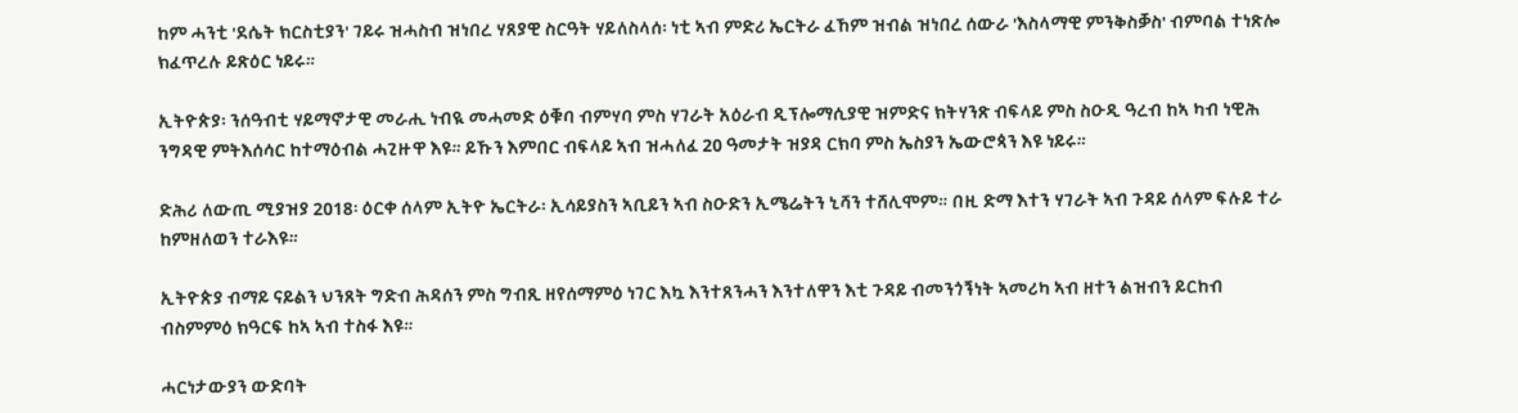ከም ሓንቲ 'ደሴት ክርስቲያን' ገይሩ ዝሓስብ ዝነበረ ሃጸያዊ ስርዓት ሃይለስላሰ፡ ነቲ ኣብ ምድሪ ኤርትራ ፈኸም ዝብል ዝነበረ ሰውራ 'እስላማዊ ምንቅስቓስ' ብምባል ተነጽሎ ክፈጥረሉ ይጽዕር ነይሩ።

ኢትዮጵያ፡ ንሰዓብቲ ሃይማኖታዊ መራሒ ነብዪ መሓመድ ዕቑባ ብምሃባ ምስ ሃገራት አዕራብ ዲፕሎማሲያዊ ዝምድና ክትሃንጽ ብፍላይ ምስ ስዑዲ ዓረብ ከኣ ካብ ነዊሕ ንግዳዊ ምትእሰሳር ከተማዕብል ሓጊዙዋ እዩ። ይኹን እምበር ብፍላይ ኣብ ዝሓለፈ 20 ዓመታት ዝያዳ ርክባ ምስ ኤስያን ኤውሮጳን እዩ ነይሩ።

ድሕሪ ለውጢ ሚያዝያ 2018፡ ዕርቀ ሰላም ኢትዮ ኤርትራ፡ ኢሳይያስን ኣቢይን ኣብ ስዑድን ኢሜሬትን ኒሻን ተሸሊሞም። በዚ ድማ እተን ሃገራት ኣብ ጉዳይ ሰላም ፍሉይ ተራ ከምዘለወን ተራእዩ።

ኢትዮጵያ ብማይ ናይልን ህንጸት ግድብ ሕዳሰን ምስ ግብጺ ዘየሰማምዕ ነገር እኳ እንተጸንሓን እንተለዋን እቲ ጉዳይ ብመንጎኝነት ኣመሪካ ኣብ ዘተን ልዝብን ይርከብ ብስምምዕ ክዓርፍ ከኣ ኣብ ተስፋ እዩ።

ሓርነታውያን ውድባት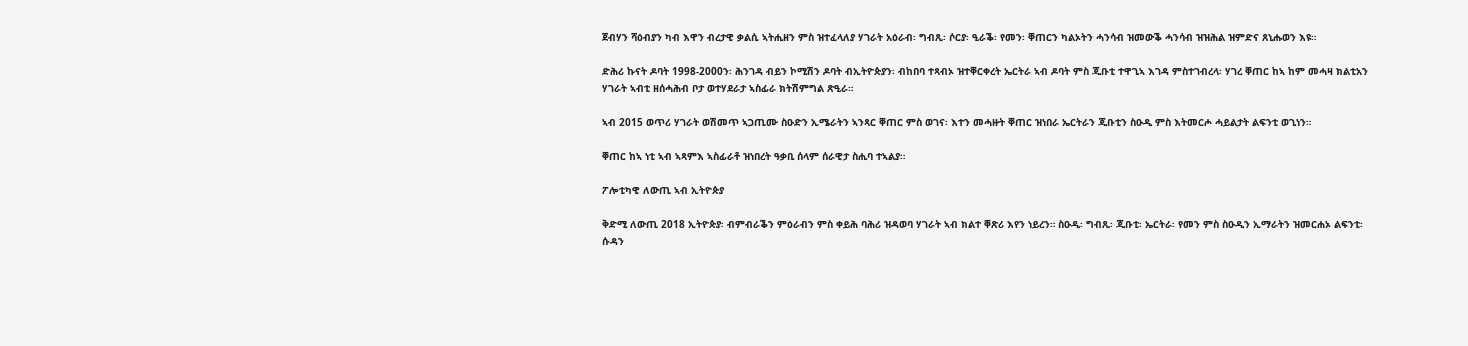ጀብሃን ሻዕብያን ካብ እዋን ብረታዊ ቃልሲ ኣትሒዘን ምስ ዝተፈላለያ ሃገራት አዕራብ፡ ግብጺ፡ ሶርያ፡ ዒራቕ፡ የመን፡ ቐጠርን ካልኦትን ሓንሳብ ዝመውቕ ሓንሳብ ዝዝሕል ዝምድና ጸኒሑወን እዩ።

ድሕሪ ኩናት ዶባት 1998-2000ን፡ ሕንገዳ ብይን ኮሚሽን ዶባት ብኢትዮጵያን፡ ብከበባ ተጻብኦ ዝተቐርቀረት ኤርትራ ኣብ ዶባት ምስ ጂቡቲ ተዋጊኣ እገዳ ምስተገብረላ፡ ሃገረ ቐጠር ከኣ ከም መሓዛ ክልቲአን ሃገራት ኣብቲ ዘሰሓሕብ ቦታ ወተሃደራታ ኣስፊራ ክትሽምግል ጽዒራ።

ኣብ 2015 ወጥሪ ሃገራት ወሽመጥ ኣጋጢሙ ስዑድን ኢሜራትን ኣንጻር ቐጠር ምስ ወገና፡ እተን መሓዙት ቐጠር ዝነበራ ኤርትራን ጂቡቲን ስዑዲ ምስ እትመርሖ ሓይልታት ልፍንቲ ወጊነን።

ቐጠር ከኣ ነቲ ኣብ ኣጻምእ ኣስፊራቶ ዝነበረት ዓቃቢ ሰላም ሰራዊታ ስሒባ ተኣልያ።

ፖሎቲካዊ ለውጢ ኣብ ኢትዮጵያ

ቅድሚ ለውጢ 2018 ኢትዮጵያ፡ ብምብራቕን ምዕራብን ምስ ቀይሕ ባሕሪ ዝዳወባ ሃገራት ኣብ ክልተ ቐጽሪ እየን ነይረን። ስዑዲ፡ ግብጺ፡ ጂቡቲ፡ ኤርትራ፡ የመን ምስ ስዑዲን ኢማራትን ዝመርሐኦ ልፍንቲ፡ ሱዳን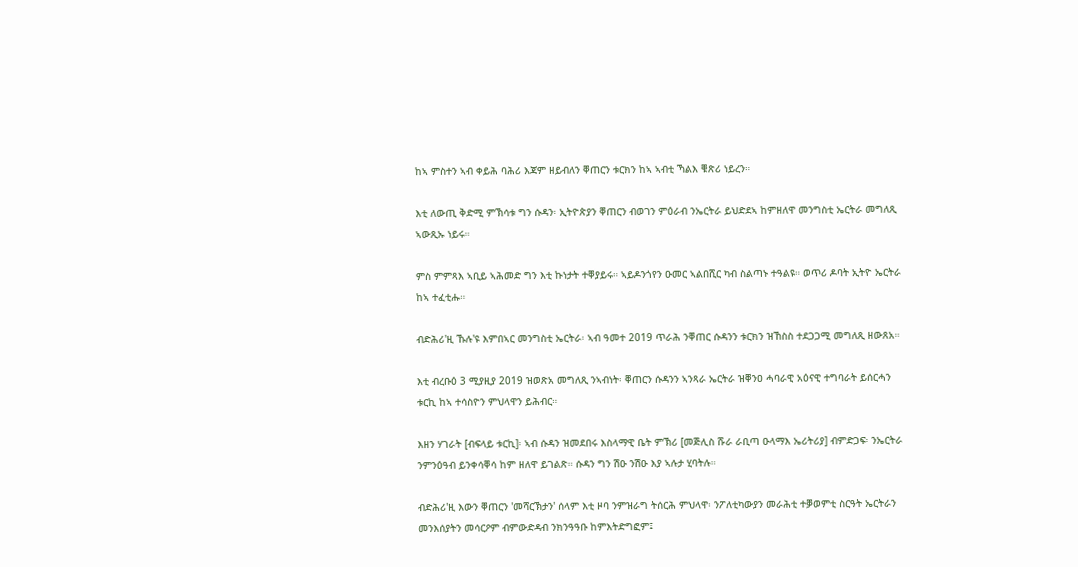ከኣ ምስተን ኣብ ቀይሕ ባሕሪ እጃም ዘይብለን ቐጠርን ቱርክን ከኣ ኣብቲ ኻልእ ቑጽሪ ነይረን።

እቲ ለውጢ ቅድሚ ምኽሳቱ ግን ሱዳን፡ ኢትዮጵያን ቐጠርን ብወገን ምዕራብ ንኤርትራ ይህድደኣ ከምዘለዋ መንግስቲ ኤርትራ መግለጺ ኣውጺኡ ነይሩ።

ምስ ምምጻእ ኣቢይ ኣሕመድ ግን እቲ ኩነታት ተቐያይሩ። ኣይዶንጎየን ዑመር ኣልበሺር ካብ ስልጣኑ ተዓልዩ። ወጥሪ ዶባት ኢትዮ ኤርትራ ከኣ ተፈቲሑ።

ብድሕሪ'ዚ ኹሉ'ዩ እምበኣር መንግስቲ ኤርትራ፡ ኣብ ዓመተ 2019 ጥራሕ ንቐጠር ሱዳንን ቱርክን ዝኸስስ ተደጋጋሚ መግለጺ ዘውጸአ።

እቲ ብረቡዕ 3 ሚያዚያ 2019 ዝወጽአ መግለጺ ንኣብነት፡ ቐጠርን ሱዳንን ኣንጻራ ኤርትራ ዝቐንዐ ሓባራዊ አዕናዊ ተግባራት ይሰርሓን ቱርኪ ከኣ ተሳስዮን ምህላዋን ይሕብር።

እዘን ሃገራት [ብፍላይ ቱርኪ]፡ ኣብ ሱዳን ዝመደበሩ እስላማዊ ቤት ምኽሪ [መጅሊስ ሹራ ራቢጣ ዑላማእ ኤሪትሪያ] ብምድጋፍ፡ ንኤርትራ ንምንዕዓብ ይንቀሳቐሳ ከም ዘለዋ ይገልጽ። ሱዳን ግን ሽዑ ንሽዑ እያ ኣሉታ ሂባትሉ።

ብድሕሪ'ዚ እውን ቐጠርን 'መሻርኽታን' ሰላም እቲ ዞባ ንምዝራግ ትሰርሕ ምህላዋ፡ ንፖለቲካውያን መራሕቲ ተቓወምቲ ስርዓት ኤርትራን መንእሰያትን መሳርዖም ብምውድዳብ ንክንዓዓቡ ከምእትድግፎም፤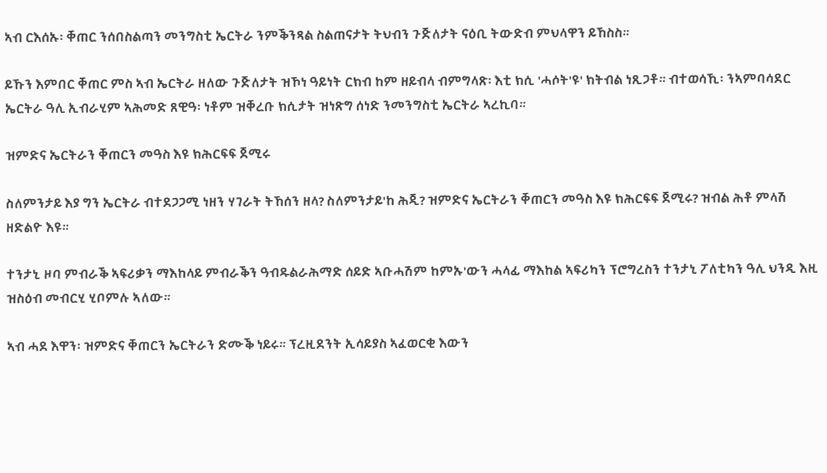ኣብ ርእሰኡ፡ ቐጠር ንሰበስልጣን መንግስቲ ኤርትራ ንምቕንጻል ስልጠናታት ትህብን ጉጅለታት ናዕቢ ትውድብ ምህላዋን ይኸስስ።

ይኹን እምበር ቐጠር ምስ ኣብ ኤርትራ ዘለው ጉጅለታት ዝኾነ ዓይነት ርክብ ከም ዘይብላ ብምግላጽ፡ እቲ ክሲ 'ሓሶት'ዩ' ክትብል ነጺጋቶ። ብተወሳኺ፡ ንኣምባሳደር ኤርትራ ዓሊ ኢብራሂም ኣሕመድ ጸዊዓ፡ ነቶም ዝቐረቡ ክሲታት ዝነጽግ ሰነድ ንመንግስቲ ኤርትራ ኣረኪባ።

ዝምድና ኤርትራን ቐጠርን መዓስ እዩ ክሕርፍፍ ጀሚሩ

ስለምንታይ እያ ግን ኤርትራ ብተደጋጋሚ ነዘን ሃገራት ትኸሰን ዘላ? ስለምንታይ'ከ ሕጂ? ዝምድና ኤርትራን ቐጠርን መዓስ እዩ ክሕርፍፍ ጀሚሩ? ዝብል ሕቶ ምላሽ ዘድልዮ እዩ።

ተንታኒ ዞባ ምብራቕ ኣፍሪቃን ማእከላይ ምብራቕን ዓብዱልራሕማድ ሰይድ ኣቡሓሽም ከምኡ'ውን ሓላፊ ማእከል ኣፍሪካን ፕሮግረስን ተንታኒ ፖለቲካን ዓሊ ህንዲ እዚ ዝስዕብ መብርሂ ሂቦምሉ ኣለው።

ኣብ ሓደ እዋን፡ ዝምድና ቐጠርን ኤርትራን ድሙቕ ነይሩ። ፕረዚደንት ኢሳይያስ ኣፈወርቂ እውን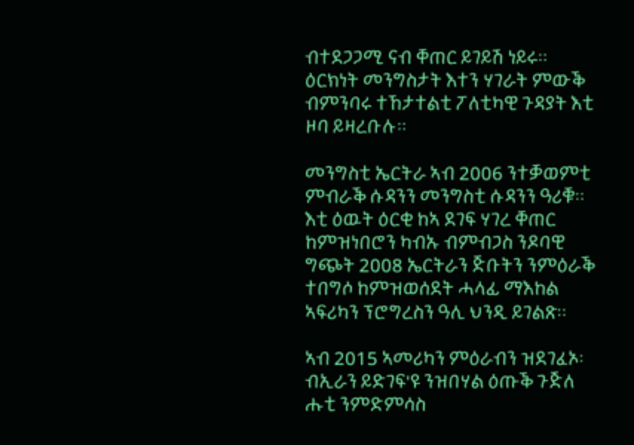ብተደጋጋሚ ናብ ቐጠር ይገይሽ ነይሩ። ዕርክነት መንግስታት እተን ሃገራት ምውቕ ብምንባሩ ተኸታተልቲ ፖለቲካዊ ጉዳያት እቲ ዞባ ይዛረቡሉ።

መንግስቲ ኤርትራ ኣብ 2006 ንተቓወምቲ ምብራቕ ሱዳንን መንግስቲ ሱዳንን ዓሪቑ። እቲ ዕዉት ዕርቂ ከኣ ደገፍ ሃገረ ቐጠር ከምዝነበሮን ካብኡ ብምብጋስ ንዶባዊ ግጭት 2008 ኤርትራን ጅቡትን ንምዕራቕ ተበግሶ ከምዝወሰደት ሓላፊ ማእከል ኣፍሪካን ፕሮግረስን ዓሊ ህንዲ ይገልጽ።

ኣብ 2015 ኣመሪካን ምዕራብን ዝደገፈኦ፡ ብኢራን ይድገፍ'ዩ ንዝበሃል ዕጡቕ ጉጅለ ሑቲ ንምድምሳስ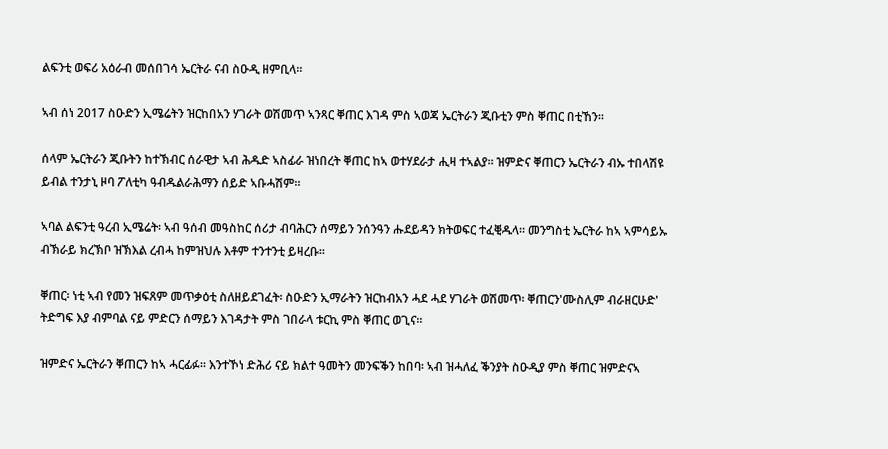ልፍንቲ ወፍሪ አዕራብ መሰበገሳ ኤርትራ ናብ ስዑዲ ዘምቢላ።

ኣብ ሰነ 2017 ስዑድን ኢሜሬትን ዝርከበአን ሃገራት ወሽመጥ ኣንጻር ቐጠር እገዳ ምስ ኣወጃ ኤርትራን ጂቡቲን ምስ ቐጠር በቲኸን።

ሰላም ኤርትራን ጂቡትን ከተኽብር ሰራዊታ ኣብ ሕዱድ ኣስፊራ ዝነበረት ቐጠር ከኣ ወተሃደራታ ሒዛ ተኣልያ። ዝምድና ቐጠርን ኤርትራን ብኡ ተበላሽዩ ይብል ተንታኒ ዞባ ፖለቲካ ዓብዱልራሕማን ሰይድ ኣቡሓሽም።

ኣባል ልፍንቲ ዓረብ ኢሜሬት፡ ኣብ ዓሰብ መዓስከር ሰሪታ ብባሕርን ሰማይን ንሰንዓን ሑደይዳን ክትወፍር ተፈቒዱላ። መንግስቲ ኤርትራ ከኣ ኣምሳይኡ ብኽራይ ክረኽቦ ዝኽእል ረብሓ ከምዝህሉ እቶም ተንተንቲ ይዛረቡ።

ቐጠር፡ ነቲ ኣብ የመን ዝፍጸም መጥቃዕቲ ስለዘይደገፈት፡ ስዑድን ኢማራትን ዝርከብአን ሓደ ሓደ ሃገራት ወሽመጥ፡ ቐጠርን'ሙስሊም ብራዘርሁድ' ትድግፍ እያ ብምባል ናይ ምድርን ሰማይን እገዳታት ምስ ገበራላ ቱርኪ ምስ ቐጠር ወጊና።

ዝምድና ኤርትራን ቐጠርን ከኣ ሓርፊፉ። እንተኾነ ድሕሪ ናይ ክልተ ዓመትን መንፍቕን ከበባ፡ ኣብ ዝሓለፈ ቕንያት ስዑዲያ ምስ ቐጠር ዝምድናኣ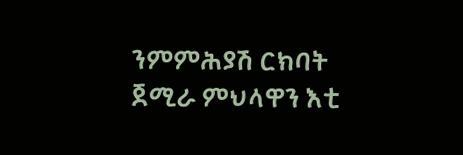ንምምሕያሽ ርክባት ጀሚራ ምህላዋን እቲ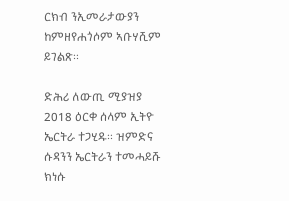ርክብ ንኢመራታውያን ከምዘየሐጎሶም ኣቡሃሺም ይገልጽ።

ድሕሪ ለውጢ ሚያዝያ 2018 ዕርቀ ሰላም ኢትዮ ኤርትራ ተጋሂዱ። ዝምድና ሱዳንን ኤርትራን ተመሓይሹ ክነሱ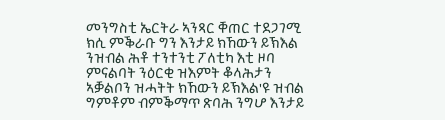መንግስቲ ኤርትራ ኣንጻር ቐጠር ተደጋገሚ ክሲ ምቕራቡ ግን እንታይ ክኸውን ይኽእል ንዝብል ሕቶ ተንተንቲ ፖለቲካ እቲ ዞባ ምናልባት ንዕርቂ ዝእምት ቆላሕታን ኣቓልቦን ዝሓትት ክኸውን ይኽእል'ዩ ዝብል ግምቶም ብምቕማጥ ጽባሕ ንግሆ እንታይ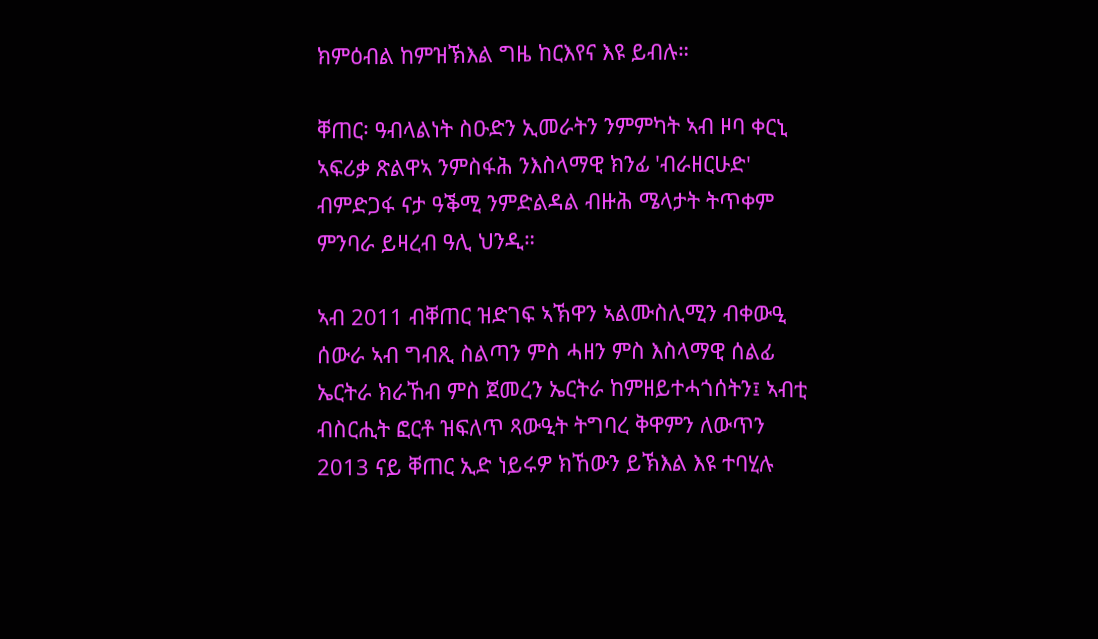ክምዕብል ከምዝኽእል ግዜ ከርእየና እዩ ይብሉ።

ቐጠር፡ ዓብላልነት ስዑድን ኢመራትን ንምምካት ኣብ ዞባ ቀርኒ ኣፍሪቃ ጽልዋኣ ንምስፋሕ ንእስላማዊ ክንፊ 'ብራዘርሁድ' ብምድጋፋ ናታ ዓቕሚ ንምድልዳል ብዙሕ ሜላታት ትጥቀም ምንባራ ይዛረብ ዓሊ ህንዲ።

ኣብ 2011 ብቐጠር ዝድገፍ ኣኽዋን ኣልሙስሊሚን ብቀውዒ ሰውራ ኣብ ግብጺ ስልጣን ምስ ሓዘን ምስ እስላማዊ ሰልፊ ኤርትራ ክራኸብ ምስ ጀመረን ኤርትራ ከምዘይተሓጎሰትን፤ ኣብቲ ብስርሒት ፎርቶ ዝፍለጥ ጻውዒት ትግባረ ቅዋምን ለውጥን 2013 ናይ ቐጠር ኢድ ነይሩዎ ክኸውን ይኽእል እዩ ተባሂሉ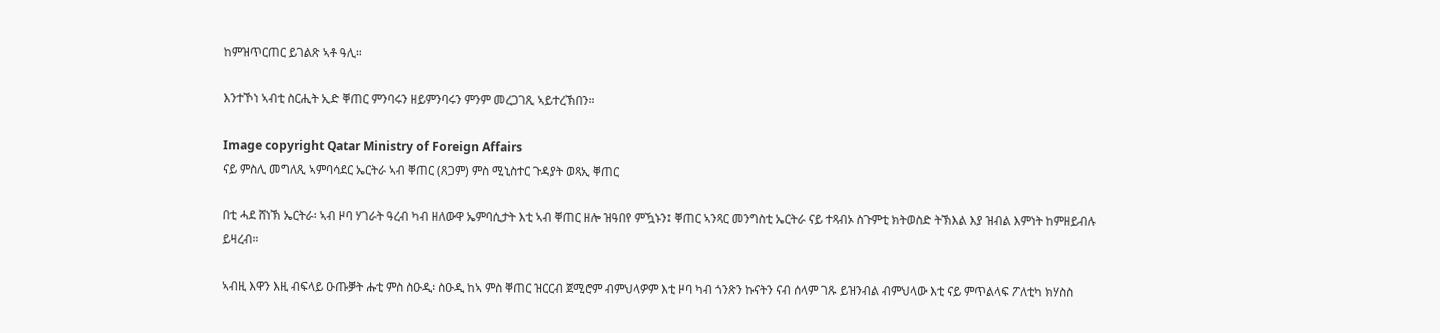ከምዝጥርጠር ይገልጽ ኣቶ ዓሊ።

እንተኾነ ኣብቲ ስርሒት ኢድ ቐጠር ምንባሩን ዘይምንባሩን ምንም መረጋገጺ ኣይተረኽበን።

Image copyright Qatar Ministry of Foreign Affairs
ናይ ምስሊ መግለጺ ኣምባሳደር ኤርትራ ኣብ ቐጠር (ጸጋም) ምስ ሚኒስተር ጉዳያት ወጻኢ ቐጠር

በቲ ሓደ ሸነኽ ኤርትራ፡ ኣብ ዞባ ሃገራት ዓረብ ካብ ዘለውዋ ኤምባሲታት እቲ ኣብ ቐጠር ዘሎ ዝዓበየ ምዃኑን፤ ቐጠር ኣንጻር መንግስቲ ኤርትራ ናይ ተጻብኦ ስጉምቲ ክትወስድ ትኽእል እያ ዝብል እምነት ከምዘይብሉ ይዛረብ።

ኣብዚ እዋን እዚ ብፍላይ ዑጡቓት ሑቲ ምስ ስዑዲ፡ ስዑዲ ከኣ ምስ ቐጠር ዝርርብ ጀሚሮም ብምህላዎም እቲ ዞባ ካብ ጎንጽን ኩናትን ናብ ሰላም ገጹ ይዝንብል ብምህላው እቲ ናይ ምጥልላፍ ፖለቲካ ክሃስስ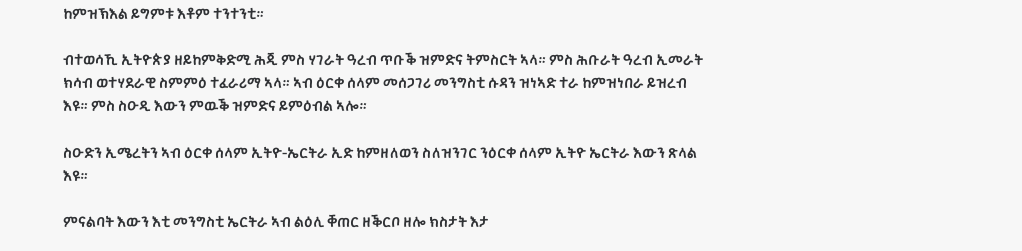ከምዝኽእል ይግምቱ እቶም ተንተንቲ።

ብተወሳኺ ኢትዮጵያ ዘይከምቅድሚ ሕጂ ምስ ሃገራት ዓረብ ጥቡቕ ዝምድና ትምስርት ኣላ። ምስ ሕቡራት ዓረብ ኢመራት ክሳብ ወተሃደራዊ ስምምዕ ተፈራሪማ ኣላ። ኣብ ዕርቀ ሰላም መሰጋገሪ መንግስቲ ሱዳን ዝነኣድ ተራ ከምዝነበራ ይዝረብ እዩ። ምስ ስዑዲ እውን ምዉቕ ዝምድና ይምዕብል ኣሎ።

ስዑድን ኢሜረትን ኣብ ዕርቀ ሰላም ኢትዮ-ኤርትራ ኢድ ከምዘለወን ስለዝንገር ንዕርቀ ሰላም ኢትዮ ኤርትራ እውን ጽላል እዩ።

ምናልባት እውን እቲ መንግስቲ ኤርትራ ኣብ ልዕሊ ቐጠር ዘቕርቦ ዘሎ ክስታት እታ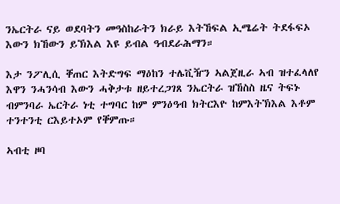ንኤርትራ ናይ ወደባትን መዓስከራትን ክራይ እትኸፍል ኢሜሬት ትደፋፍኦ እውን ክኸውን ይኽእል እዩ ይብል ዓብደራሕማን።

እታ ንፖሊሲ ቐጠር እትድግፍ ማዕከን ተሌቪዥን ኣልጀዚራ ኣብ ዝተፈላለየ እዋን ንሓንሳብ እውን ሓቅታቱ ዘይተረጋገጸ ንኤርትራ ዝኸስስ ዜና ትፍኑ ብምንባራ ኤርትራ ነቲ ተግባር ከም ምንዕዓብ ክትርእዮ ከምእትኽእል እቶም ተንተንቲ ርእይተኦም የቐምጡ።

ኣብቲ ዞባ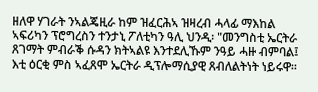ዘለዋ ሃገራት ንኣልጄዚራ ከም ዝፈርሕኣ ዝዛረብ ሓላፊ ማእከል ኣፍሪካን ፕሮግረስን ተንታኒ ፖለቲካን ዓሊ ህንዲ፡ "መንግስቲ ኤርትራ ጸገማት ምብራቕ ሱዳን ክትኣልዩ እንተደሊኹም ንዓይ ሓዙ ብምባል፤ እቲ ዕርቂ ምስ ኣፈጸሞ ኤርትራ ዲፕሎማሲያዊ ጸብለልትነት ነይሩዋ።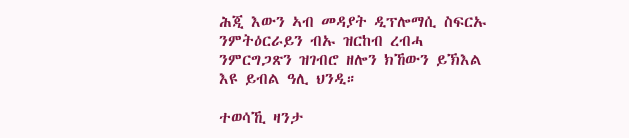ሕጂ እውን ኣብ መዳያት ዲፕሎማሲ ስፍርኡ ንምትዕርራይን ብኡ ዝርከብ ረብሓ ንምርግጋጽን ዝገብሮ ዘሎን ክኸውን ይኽእል እዩ ይብል ዓሊ ህንዲ።

ተወሳኺ ዛንታ